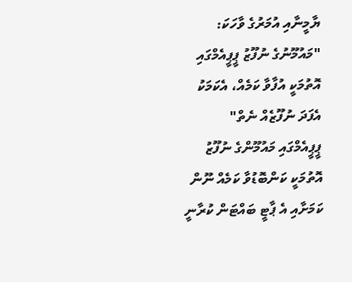ޔާމީނާއި އުމަރުގެ ވާހަކަ: "މައުމޫނުގެ ނުފޫޒު ޕީޕީއެމްގައި އޮތުމަކީ އުފާވާ ކަމެއް، އެކަމަކު އެފަދަ ނުފޫޒެއް ނެތް"
ޕީޕީއެމްގައި މައުމޫންގެ ނުފޫޒު އޮތުމަކީ ކަންބޮޑުވާ ކަމެއް ނޫން ކަމަށާއި އެ ޕާޓީ ބައްޓަން ކުރާނީ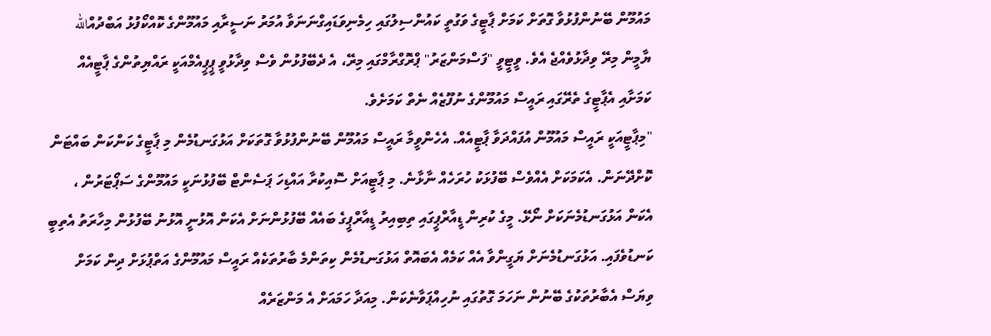މައުމޫން ބޭނުންފުޅުވާ ގޮތަށް ކަމަށް ޕާޓީގެ ވަގުތީ ކައުންސިލުގައި ހިމެނިވަޑައިގްނަނަވާ އުމަރު ނަސީރާއި މައުމޫންގެ ކޮއްކޯފުޅު އަބްދުއްالله ޔާމީން މިރޭ ވިދާޅުވެއްޖެ އެވެ. ވީޓީވީ "ފަސްމަންޒަރު" ޕްރޮގްރާމްގައި މިރޭ، އެ ދެބޭފުޅުން ވެސް ވިދާޅުވީ ޕީޕީއެމްއަކީ ރައްޔިތުންގެ ޕާޓީއެއް ކަމަށާއި އެޕާޓީގެ ތެރޭގައި ރައީސް މައުމޫންގެ ނުފޫޒެއް ނެތް ކަމަށެވެ.
"މިޕާޓީއަކީ ރައީސް މައުމޫން އުފައްދަވާ ޕާޓީއެއް. އެހެންވީމާ ރައީސް މައުމޫން ބޭނުންފުޅުވާ ގޮތަކަށް އަޅުގަނޑުމެން މި ޕާޓީގެ ކަންކަން ބައްޓަން ކޮށްދޭނަން. އެކަމަކަށް އެއްވެސް ބޭފުޅަކު ހުރަހެއް ނާޅާނެ. މި ޕާޓީއަށް ސޮއިކުރާ އައްޑިހަ ޕަސެންޓް ބޭފުޅުނަކީ މައުމޫންގެ ސަޕޯޓަރުން ، އެކަން އަޅުގަނޑުމެނަކަށް ނޯޅޭ. މީގެ ކުރިން ޑީއާރްޕީގައި ތިބިއިރު ޑީއާރްޕީގެ ބައެއް ބޭފުޅުންނަށް އެކަން އޮޅުނީ އޮޅުނު ބޭފުޅުން މިހާރަތު އެތިބީ ކަނޑުވެފައި. އަޅުގަނޑުމެނަށް ޔަގީންވާ އެއް ކަމެއް އެބައޮތް އަޅުގަނޑުމެން ކިތަންމެ ބާރުތަކެއް ރައީސް މައުމޫންގެ އަތްޕުޅަށް ދިން ކަމަށް ވިޔަސް އެބާރުތަކުގެ ބޭނުން ނަހަމަ ގޮތުގައި ނުހިއްޕަވާނެކަން. މިއަދާ ހަމައަށް އެ މަންޒަރެއް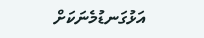އަޅުގަނޑުމެނަކަށް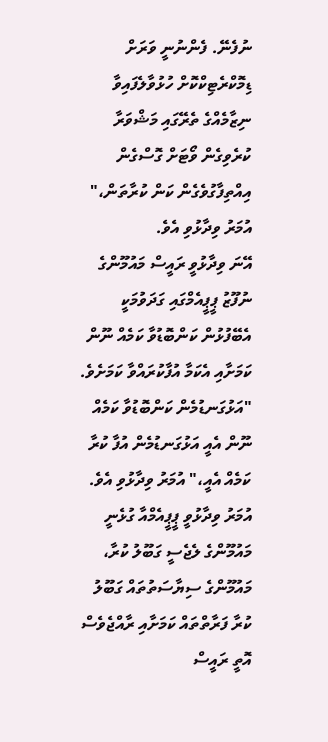ނުފެނޭ. ފެންނުނީ ވަރަށް ޑިމޮކްރެޓިކްކޮށް ހުޅުވާލެފައިވާ ނިޒާމެއްގެ ތެރޭގައި މަޝްވަރާ ކުރެވިގެން ވޯޓަށް ގޮސްގެން އިއްތިފާގުވެގެން ކަން ކުރާތަން،" އުމަރު ވިދާޅުވި އެވެ.
އޭނަ ވިދާޅުވީ ރައީސް މައުމޫންގެ ނުފޫޒު ޕީޕީއެމްގައި ގަދަވުމަކީ އެބޭފުޅުން ކަންބޮޑުވާ ކަމެއް ނޫން ކަމަށާއި އެކަމާ އުފާކުރައްވާ ކަމަށެވެ.
"އަޅުގަނޑުމެން ކަންބޮޑުވާ ކަމެއް ނޫން އެއީ އަޅުގަނޑުމެން އުފާ ކުރާ ކަމެއް އެއީ،" އުމަރު ވިދާޅުވި އެވެ.
އުމަރު ވިދާޅުވީ ޕީޕީއެމްއާ ގުޅެނީ މައުމޫންގެ ލެޖެސީ ގަބޫލު ކުރާ، މައުމޫންގެ ސިޔާސަތުތައް ގަބޫލު ކުރާ ފަރާތްތައް ކަމަށާއި ރާއްޖެވެސް އޮތީ ރައީސް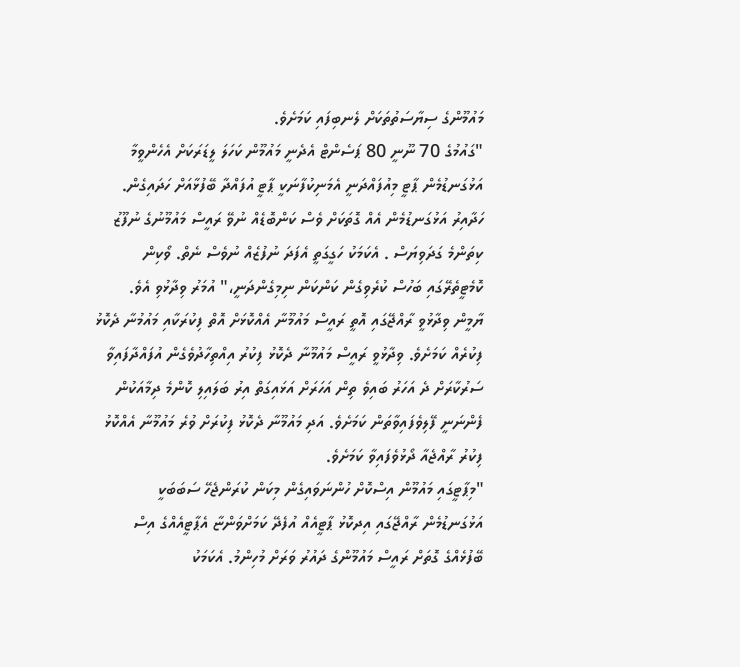މައުމޫންގެ ސިޔާސަތުތަކަށް ލެނބިފައި ކަމަށެވެ.
"ގައުމުގެ 70 ނޫނީ 80 ޕަސެންޓް އެދެނީ މައުމޫން ކަހަލަ ލީޑަރަކަށް އެހެންވީމާ އަޅުގަނޑުމެން ޕާޓީ މިއުފައްދަނީ އެމަނިކުފާނަކީ ޕާޓީ އުފައްދާ ބޭފުޅާއަށް ހަދައިގެން. ހަދާއިރު އަޅުގަނޑުމެން އެއް ގޮތަކަށް ވެސް ކަންބޮޑެއް ނުވޭ ރައީސް މައުމޫނުގެ ނުފޫޒު ކިތަންމެ ގަދަވިޔަސް . އެކަމަކު ހަގީގަތީ އެފަދަ ނުފުޒެއް ނުވެސް ނެތް. ވޯކިން ކޮމެޓީތެރޭގައި ބަހުސް ކުރެވިގެން ކަންކަން ނިމިގެންދަނީ،" އުމަރު ވިދާޅުވި އެވެ.
ޔާމީން ވިދާޅުވީ ރާއްޖޭގައި އޮތީ ރައީސް މައުމޫނާ އެއްކޮޅަށް އޮތް ފިކުރަކާއި މައުމުނާ ދެކޮޅު ފިކުރެއް ކަމަށެވެ. ވިދާޅުވީ ރައީސް މައުމޫނާ ދެކޮޅު ފިކުރު އިއްތިހާދުވެގެން އުފައްދާފައިވާ ސަރުކާރަށް ދެ އަހަރު ބައިވެ ތިން އަހަރަށް އަޅައިގަތް އިރު ބަލައިލި ކޮންމެ ދިމާއަކުން ފެންނަނީ ފޭލިވެފައިވާތަން ކަމަށެވެ. އަދި މައުމޫނާ ދެކޮޅު ފިކުރަށް ވުރެ މައުމޫނާ އެއްކޮޅު ފިކުރު ރާއްޖެއާ ދޯޅުވެފައިވާ ކަމަށެވެ.
"މިޕާޓީގައި މައުމޫން އިސްކޮށް ހުންނަވައިގެން މިކަން ކުރަންޖެހޭ ސަބަބަކީ އަޅުގަނޑުމެން ރާއްޖޭގައި އިދކޮޅު ޕާޓީއެއް އުފެދޭ ކަމަށްވަންޏާ އެޕާޓީއެއްގެ އިސް ބޭފުޅެއްގެ ގޮތަށް ރައީސް މައުމޫންގެ ދައުރު ވަރަށް މުހިންމު. އެކަމަކު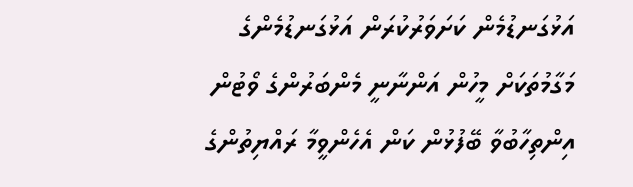އަޅުގަނޑުމެން ކަށަވަރުކުރަން އަޅުގަނޑުމެންގެ މަގާމުތަކަށް މީހުން އަންނާނީ މެންބަރުންގެ ވޯޓުން އިންތިހާބުވާ ބޭފުޅުން ކަން އެހެންވީމާ ރައްޔިތުންގެ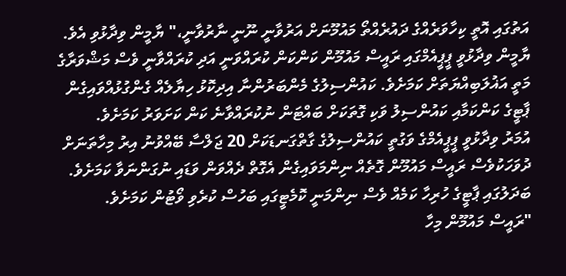އަތުގައި އޮތީ ކިހާވަރެއްގެ ދައުރެއްތޯ މައުމޫނަށް އަރުވާނީ ނޫނީ ނާރުވާނީ،" ޔާމީން ވިދާޅުވި އެވެ.
ޔާމީން ވިދާޅުވީ ޕީޕީއެމްގައި ރައީސް މައުމޫން ކަންކަން ކުރައްވަނީ އަދި ކުރައްވާނީ ވެސް މަޝްވަރާގެ މަތީ އަޣުލަބިއްޔަތަށް ކަމަށެވެ. ކައުންސިލުގެ މެންބަރުންނާ އިދިކޮޅު ހިޔާލެއް ގެންގުޅުއްވައިގެން ޕާޓީގެ ކަންކަމާއި ކައުންސިލު ވަކި ގޮތަކަށް ބައްޓަން ނުކުރައްވާނެ ކަން ކަށަވަރު ކަމަށެވެ.
އުމަރު ވިދާޅުވީ ޕީޕީއެމްގެ ވަގުތީ ކައުންސިލުގެ ގާތްގަނޑަކަށް 20 ޖަލްސާ ބޭއްވުނު އިރު މިހާތަނަށް ދުވަހަކުވެސް ރައީސް މައުމޫން ގޮތެއް ނިންމަވައިގެން އެގޮތް ދެއްވަން ވަޑައި ނުގަންނަވާ ކަމަށެވެ. ބަދަލުގައި ޕާޓީގެ ހުރިހާ ކަމެއް ވެސް ނިންމަނީ ކޮމެޓީގައި ބަހުސް ކުރެވި ވޯޓުން ކަމަށެވެ.
"ރައީސް މައުމޫން މިހާ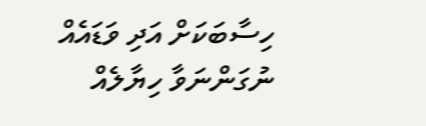ހިސާބަކަށް އަދި ވަޑައެއް ނުގަންނަވާ ހިޔާލެއް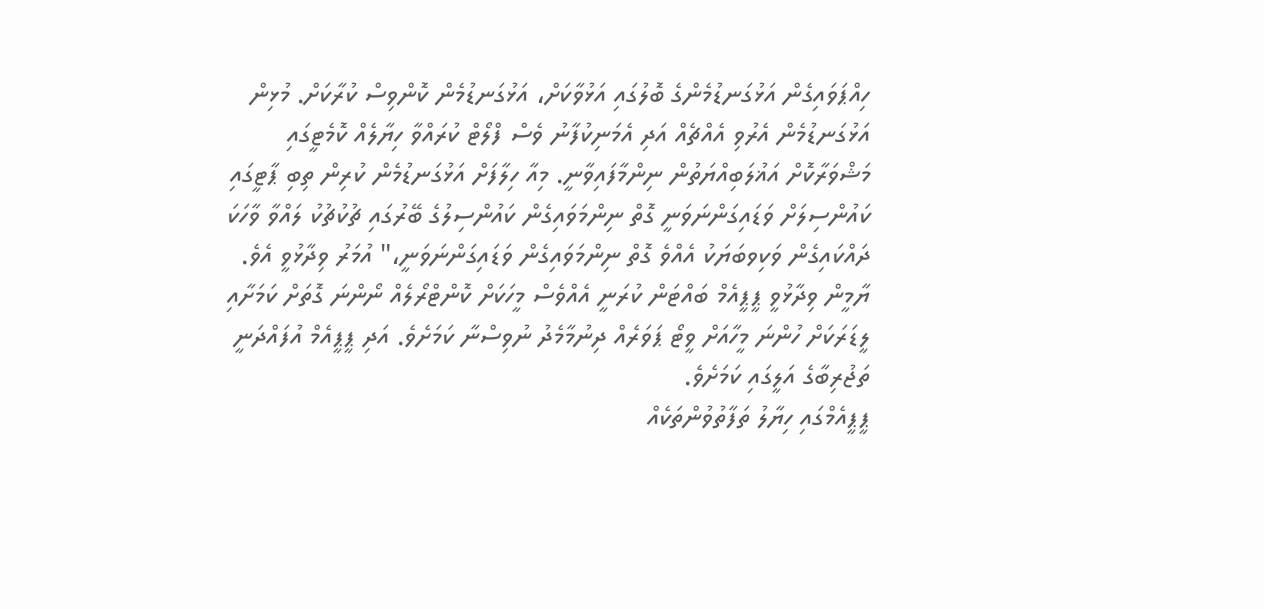ހިއްޕަވައިގެން އަޅުގަނޑުމެންގެ ބޮލުގައި އަޅުވާކަށް، އަޅުގަނޑުމެން ކޮންވިސް ކުރާކަށް. މުޅިން އަޅުގަނޑުމެން އެރުވި އެއްޗެއް އަދި އެމަނިކުފާނު ވެސް ފްލޯޓް ކުރައްވާ ހިޔާލެއް ކޮމެޓީގައި މަޝްވަރާކޮށް އަޣުލަބިއްޔަތުން ނިންމާފައިވާނީ. މިއާ ހިލާފަށް އަޅުގަނޑުމެން ކުރިން ތިބި ޕާޓީގައި ކައުންސިލަށް ވަޑައިގަންނަވަނީ ގޮތް ނިންމަވައިގެން ކައުންސިލުގެ ބޭރުގައި ޗުކުޗުކު ލައްވާ ވާހަކަ ދައްކައިގެން ވަކިވބަޔަކު އެއްވެ ގޮތް ނިންމަވައިގެން ވަޑައިގަންނަވަނީ،" އުމަރު ވިދާޅުވީ އެވެ.
ޔާމީން ވިދާޅުވީ ޕީޕީއެމް ބައްޓަން ކުރަނީ އެއްވެސް މީހަކަށް ކޮންޓްރޯލެއް ނޯންނަ ގޮތަށް ކަމަށާއި ލީޑަރަކަށް ހުންނަ މީހާއަށް ވީޓޯ ޕަވަރެއް ދިނުމާމެދު ނުވިސްނާ ކަމަށެވެ. އަދި ޕީޕީއެމް އުފައްދަނީ ތަޖުރިބާގެ އަލީގައި ކަމަށެވެ.
ޕީޕީއެމްގައި ހިޔާލު ތަފާތުވުންތަކެއް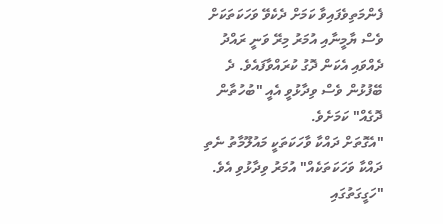ފެންމަތިވެފައިވާ ކަމަށް ދެކެވޭ ވަހަކަތަކަށް ވެސް ޔާމީނާއި އުމަރު މިރޭ ވަނީ ރައްދު ދެއްވައި އެކަން ދޮގު ކުރައްވާފައެވެ. ދެ ބޭފުޅުން ވެސް ވިދާޅުވީ އެއީ "ބުހުތާން ދޮގެއް" ކަމަށެވެ.
"އެގޮތަށް ދައްކާ ވާހަކަތަކީ މައުލޫމާތު ނެތި ދައްކާ ވަހަކަތަކެއް" އުމަރު ވިދާޅުވި އެވެ. "ހަގީގަތުގައި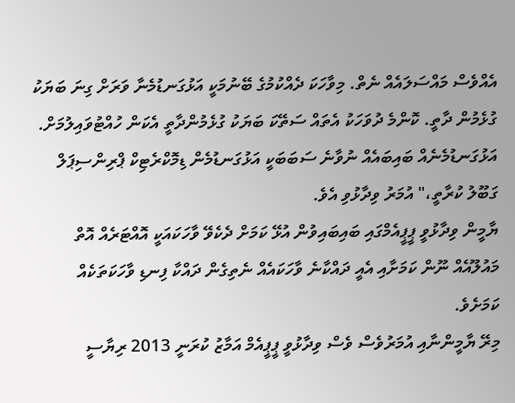އެއްވެސް މައްސަލައެއް ނެތް. މިވާހަކަ ދެއްކުމުގެ ބޭނުމަކީ އަޅުގަނޑުމެނާ ވަރަށް ގިނަ ބަޔަކު ގުޅެމުން ދާތީ. ކޮންމެ ދުވަހަކު އެތައް ސަތޭކަ ބަޔަކު ގުޅެމުންދާތީ އެކަން ހުއްޓުވައިލުމަށް. އަޅުގަނޑުމެނެއް ބައިބައެއް ނުވާނެ ސަބަބަކީ އަޅުގަނޑުމެން ޑިމޮކްރެޓިކް ޕްރިންސިޕަލް ގަބޫލު ކުރާތީ،" އުމަރު ވިދާޅުވި އެވެ.
ޔާމީން ވިދާޅުވީ ޕީޕީއެމްގައި ބައިބައިވުން އުޅޭ ކަމަށް ދެކެވޭ ވާހަކައަކީ އޮއްޓަރެއް އޮތް މައުލޫއެއް ނޫން ކަމަށާއި އެއީ ދައްކާނެ ވާހަކައެއް ނެތިގެން ދައްކާ ފިނޑި ވާހަކަތަކެއް ކަމަށެވެ.
މިރޭ ޔާމީންނާއި އުމަރުވެސް ވެސް ވިދާޅުވީ ޕީޕީއެމް އަމާޒު ކުރަނީ 2013 ރިޔާސީ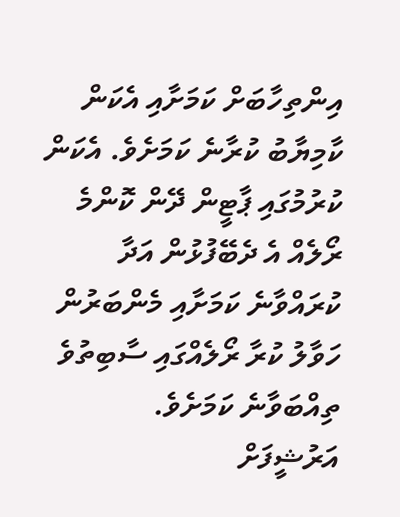އިންތިހާބަށް ކަމަށާއި އެކަން ކާމިޔާބު ކުރާނެ ކަމަށެވެ. އެކަން ކުރުމުގައި ޕާޓީން ދޭން ކޮންމެ ރޯލެއް އެ ދެބޭފުޅުން އަދާ ކުރައްވާނެ ކަމަށާއި މެންބަރުން ހަވާލު ކުރާ ރޯލެއްގައި ސާބިތުވެ ތިއްބަވާނެ ކަމަށެވެ.
އަރުޝީފަށް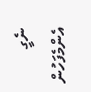ނެގީ
އެންމެފަހުން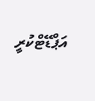އަޕްޑޭޓްކުރީ